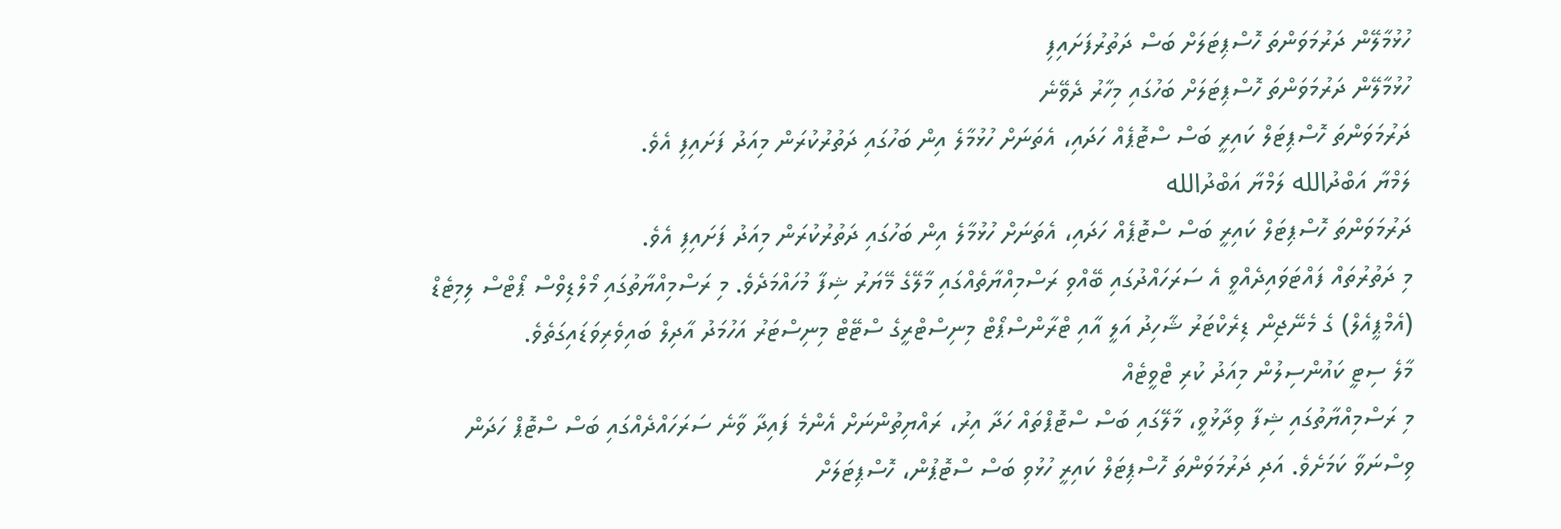ހުޅުމާލޭން ދަރުމަވަންތަ ހޮސްޕިޓަލަށް ބަސް ދަތުރުފަށައިފި
ހުޅުމާލޭން ދަރުމަވަންތަ ހޮސްޕިޓަލަށް ބަހުގައި މިހާރު ދެވޭނެ
ދަރުމަވަންތަ ހޮސްޕިޓަލް ކައިރީ ބަސް ސްޓޮޕެއް ހަދައި، އެތަނަށް ހުޅުމާލެ އިން ބަހުގައި ދަތުރުކުރަން މިއަދު ފަށައިފި އެވެ.
ލަމްޔާ އަބްދުالله ލަމްޔާ އަބްދުالله
ދަރުމަވަންތަ ހޮސްޕިޓަލް ކައިރީ ބަސް ސްޓޮޕެއް ހަދައި، އެތަނަށް ހުޅުމާލެ އިން ބަހުގައި ދަތުރުކުރަން މިއަދު ފަށައިފި އެވެ.
މި ދަތުރުތައް ފައްޓަވައިދެއްވީ އެ ސަރަހައްދުގައި ބޭއްވި ރަސްމިއްޔާތެއްގައި މާލޭގެ މޭޔަރު ޝިފާ މުހައްމަދެވެ. މި ރަސްމިއްޔާތުގައި މޯލްޑިވްސް ޕޯޓްސް ލިމިޓެޑް (އެމްޕީއެލް) ގެ މެނޭޖިން ޑިރެކްޓަރު ޝާހިދު އަލީ އާއި ޓްރާންސްޕޯޓް މިނިސްޓްރީގެ ސްޓޭޓް މިނިސްޓަރު އަހުމަދު އާދިލް ބައިވެރިވަޑައިގަތެވެ.
މާލެ ސިޓީ ކައުންސިލުން މިއަދު ކުރި ޓްވީޓެއް
މި ރަސްމިއްޔާތުގައި ޝިފާ ވިދާޅުވީ، މާލޭގައި ބަސް ސްޓޮޕްތައް ހަދާ އިރު، ރައްޔިތުންނަށް އެންމެ ފައިދާ ވާނެ ސަރަހައްދެއްގައި ބަސް ސްޓޮޕް ހަދަން ވިސްނަވާ ކަމަށެވެ. އަދި ދަރުމަވަންތަ ހޮސްޕިޓަލް ކައިރީ ހުޅުވި ބަސް ސްޓޮޕުން، ހޮސްޕިޓަލަށް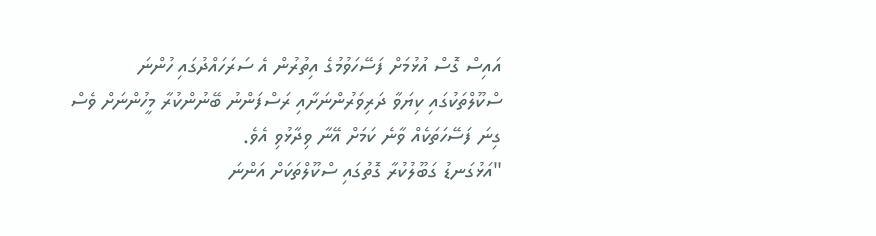އައިސް ގޮސް އުޅުމަށް ފަސޭހަވުމުގެ އިތުރުން އެ ސަރަހައްދުގައި ހުންނަ ސްކޫލްތަކުގައި ކިޔަވާ ދަރިވަރުންނަށާއި ރަސްފަންނު ބޭނުންކުރާ މީހުންނަށް ވެސް ގިނަ ފަސޭހަތަކެއް ވާނެ ކަމަށް އޭނާ ވިދާޅުވި އެވެ.
"އަޅުގަނޑު ގަބޫލުކުރާ ގޮތުގައި ސްކޫލްތަކަށް އަންނަ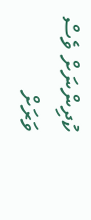ކުދިންނަށް ވެސް ވަރަށް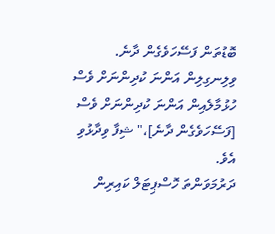ބޮޑުތަން ފަސޭހަވެގެން ދާނެ. ވިލިނގިލިން އަންނަ ކުދިންނަށް ވެސް ހުޅުމާލެއިން އަންނަ ކުދިންނަށް ވެސް [ފަސޭހަވެގެން ދާނެ]،" ޝިފާ ވިދާޅުވި އެވެ.
ދަރުމަވަންތަ ހޮސްޕިޓަލް ކައިރިން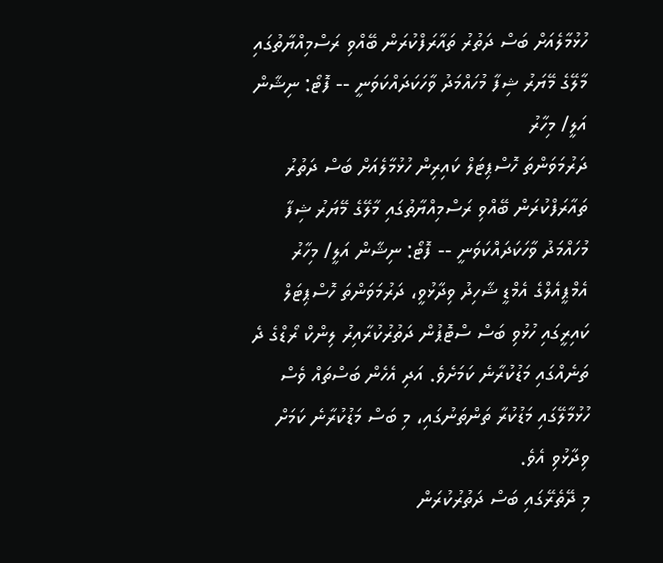ހުޅުމާލެއަށް ބަސް ދަތުރު ތައާރަފްކުރަން ބޭއްވި ރަސްމިއްޔާތުގައި މާލޭގެ މޭޔަރު ޝިފާ މުހައްމަދު ވާހަކަދައްކަވަނީ -- ފޮޓޯ: ނިޝާން އަލީ/ މިހާރު
ދަރުމަވަންތަ ހޮސްޕިޓަލް ކައިރިން ހުޅުމާލެއަށް ބަސް ދަތުރު ތައާރަފްކުރަން ބޭއްވި ރަސްމިއްޔާތުގައި މާލޭގެ މޭޔަރު ޝިފާ މުހައްމަދު ވާހަކަދައްކަވަނީ -- ފޮޓޯ: ނިޝާން އަލީ/ މިހާރު
އެމްޕީއެލްގެ އެމްޑީ ޝާހިދު ވިދާޅުވީ، ދަރުމަވަންތަ ހޮސްޕިޓަލް ކައިރީގައި ހުޅުވި ބަސް ސްޓޮޕުން ދަތުރުކުރާއިރު ލިންކް ރޯޑްގެ ދެ ތަނެއްގައި މަޑުކުރާނެ ކަމަށެވެ. އަދި އެހެން ބަސްތައް ވެސް ހުޅުމާލޭގައި މަޑުކުރާ ތަންތަނުގައި، މި ބަސް މަޑުކުރާނެ ކަމަށް ވިދާޅުވި އެވެ.
މި ދޭތެރޭގައި ބަސް ދަތުރުކުރަން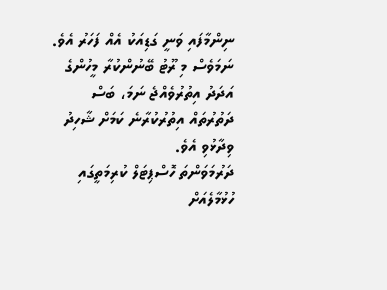ނިންމާފައި ވަނީ ގަޑިއަކު އެއް ފަހަރު އެވެ. ނަމަވެސް މި ރޫޓު ބޭނުންކުރާ މީހުންގެ އަދަދު އިތުރުވެއްޖެ ނަމަ، ބަސް ދަތުރުތައް އިތުރުކުރާނެ ކަމަށް ޝާހިދު ވިދާޅުވި އެވެ.
ދަރުމަވަންތަ ހޮސްޕިޓަލް ކުރިމަތީގައި ހުޅުމާލެއަށް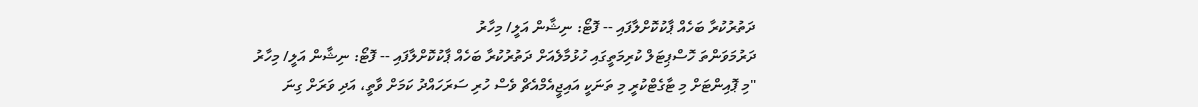ދަތުރުކުރާ ބަހެއް ޕާކުކޮށްލާފައި -- ފޮޓޯ: ނިޝާން އަލީ/ މިހާރު
ދަރުމަވަންތަ ހޮސްޕިޓަލް ކުރިމަތީގައި ހުޅުމާލެއަށް ދަތުރުކުރާ ބަހެއް ޕާކުކޮށްލާފައި -- ފޮޓޯ: ނިޝާން އަލީ/ މިހާރު
"މި ޕޮއިންޓަށް މި ޓާގެޓްކުރީ މި ތަނަކީ އައިޖީއެމްއެޗް ވެސް ހުރި ސަރަހައްދު ކަމަށް ވާތީ، އަދި ވަރަށް ގިނަ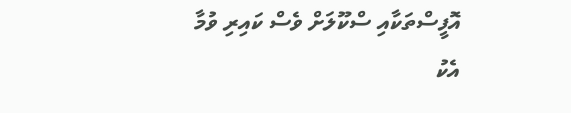އޮފީސްތަކާއި ސްކޫލަށް ވެސް ކައިރި ވުމާ އެކު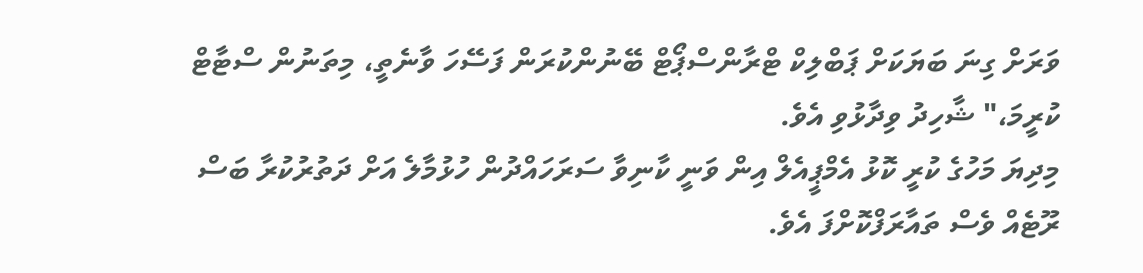ވަރަށް ގިނަ ބަޔަކަށް ޕަބްލިކް ޓްރާންސްޕޯޓް ބޭނުންކުރަން ފަސޭހަ ވާނެތީ، މިތަނުން ސްޓާޓް ކުރީމަ،" ޝާހިދު ވިދާޅުވި އެވެ.
މިދިޔަ މަހުގެ ކުރީ ކޮޅު އެމްޕީއެލް އިން ވަނީ ކާނިވާ ސަރަހައްދުން ހުޅުމާލެ އަށް ދަތުރުކުރާ ބަސް ރޫޓެއް ވެސް ތައާރަފްކޮށްފަ އެވެ.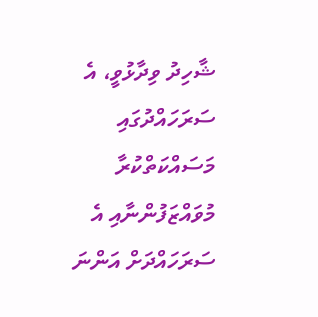ޝާހިދު ވިދާޅުވީ، އެ ސަރަހައްދުގައި މަސައްކަތްކުރާ މުވައްޒަފުންނާއި އެ ސަރަހައްދަށް އަންނަ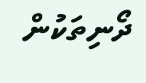ދޯނިތަކުން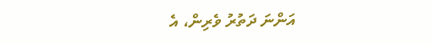އަންނަ ދަތުރު ވެރިން، އެ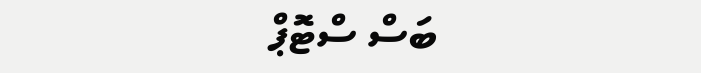ބަސް ސްޓޮޕް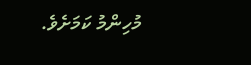މުހިންމު ކަމަށެވެ.